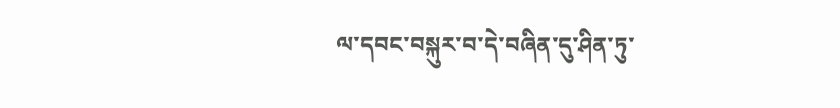ལ་དབང་བསྐུར་བ་དེ་བཞིན་དུ་ཤིན་ཏུ་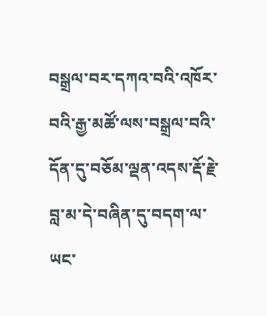བསྒྲལ་བར་དཀའ་བའི་འཁོར་བའི་རྒྱ་མཚོ་ལས་བསྒྲལ་བའི་དོན་དུ་བཅོམ་ལྡན་འདས་རྡོ་རྗེ་བླ་མ་དེ་བཞིན་དུ་བདག་ལ་ཡང་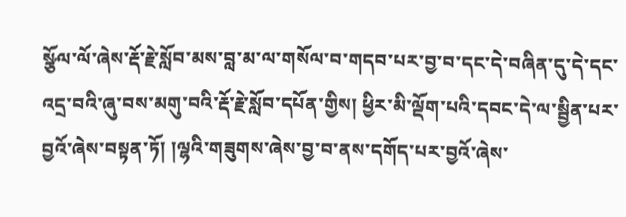སྩོལ་ལོ་ཞེས་རྡོ་རྗེ་སློབ་མས་བླ་མ་ལ་གསོལ་བ་གདབ་པར་བྱ་བ་དང་དེ་བཞིན་དུ་དེ་དང་འདྲ་བའི་ཞུ་བས་མགུ་བའི་རྡོ་རྗེ་སློབ་དཔོན་གྱིས། ཕྱིར་མི་ལྡོག་པའི་དབང་དེ་ལ་སྦྱིན་པར་བྱའོ་ཞེས་བསྟན་ཏོ། །ལྷའི་གཟུགས་ཞེས་བྱ་བ་ནས་དགོད་པར་བྱའོ་ཞེས་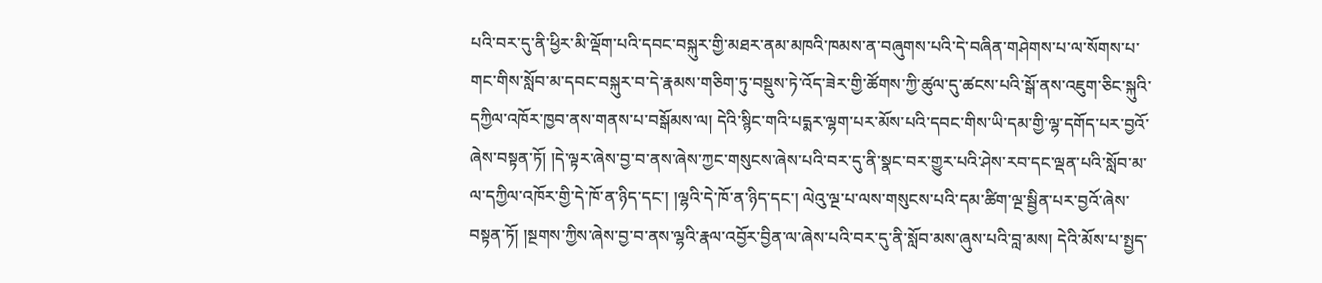པའི་བར་དུ་ནི་ཕྱིར་མི་ལྡོག་པའི་དབང་བསྐུར་གྱི་མཐར་ནམ་མཁའི་ཁམས་ན་བཞུགས་པའི་དེ་བཞིན་གཤེགས་པ་ལ་སོགས་པ་གང་གིས་སློབ་མ་དབང་བསྐུར་བ་དེ་རྣམས་གཅིག་ཏུ་བསྡུས་ཏེ་འོད་ཟེར་གྱི་ཚོགས་ཀྱི་ཚུལ་དུ་ཚངས་པའི་སྒོ་ནས་འཇུག་ཅིང་སྐུའི་དཀྱིལ་འཁོར་ཁྱབ་ནས་གནས་པ་བསྒོམས་ལ། དེའི་སྙིང་གའི་པདྨར་ལྷག་པར་མོས་པའི་དབང་གིས་ཡི་དམ་གྱི་ལྷ་དགོད་པར་བྱའོ་ཞེས་བསྟན་ཏོ། །དེ་ལྟར་ཞེས་བྱ་བ་ནས་ཞེས་ཀྱང་གསུངས་ཞེས་པའི་བར་དུ་ནི་སྣང་བར་གྱུར་པའི་ཤེས་རབ་དང་ལྡན་པའི་སློབ་མ་ལ་དཀྱིལ་འཁོར་གྱི་དེ་ཁོ་ན་ཉིད་དང་། །ལྷའི་དེ་ཁོ་ན་ཉིད་དང་། ལེའུ་ལྔ་པ་ལས་གསུངས་པའི་དམ་ཚིག་ལྔ་སྦྱིན་པར་བྱའོ་ཞེས་བསྟན་ཏོ། །སྔགས་ཀྱིས་ཞེས་བྱ་བ་ནས་ལྷའི་རྣལ་འབྱོར་བྱིན་ལ་ཞེས་པའི་བར་དུ་ནི་སློབ་མས་ཞུས་པའི་བླ་མས། དེའི་མོས་པ་སྤྱད་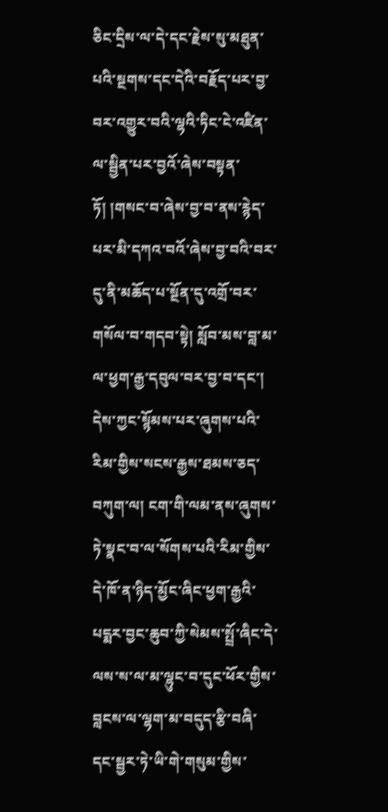ཅིང་དྲིས་ལ་དེ་དང་རྗེས་སུ་མཐུན་པའི་སྔགས་དང་དེའི་བརྗོད་པར་བྱ་བར་འགྱུར་བའི་ལྷའི་ཏིང་ངེ་འཛིན་ལ་སྦྱིན་པར་བྱའོ་ཞེས་བསྟན་ཏོ། །གསང་བ་ཞེས་བྱ་བ་ནས་རྙེད་པར་མི་དཀའ་བའོ་ཞེས་བྱ་བའི་བར་དུ་ནི་མཆོད་པ་སྔོན་དུ་འགྲོ་བར་གསོལ་བ་གདབ་སྟེ། སློབ་མས་བླ་མ་ལ་ཕྱག་རྒྱ་དབུལ་བར་བྱ་བ་དང་། དེས་ཀྱང་སྙོམས་པར་ཞུགས་པའི་རིམ་གྱིས་སངས་རྒྱས་ཐམས་ཅད་བཀུག་ལ། ངག་གི་ལམ་ནས་ཞུགས་ཏེ་སྣང་བ་ལ་སོགས་པའི་རིམ་གྱིས་དེ་ཁོ་ན་ཉིད་མྱོང་ཞིང་ཕྱག་རྒྱའི་པདྨར་བྱང་ཆུབ་ཀྱི་སེམས་སྤྲོ་ཞིང་དེ་ལས་ས་ལ་མ་ལྷུང་བ་དུང་ཕོར་གྱིས་བླངས་ལ་ལྷག་མ་བདུད་རྩི་བཞི་དང་སྦྱར་ཏེ་ཡི་གེ་གསུམ་གྱིས་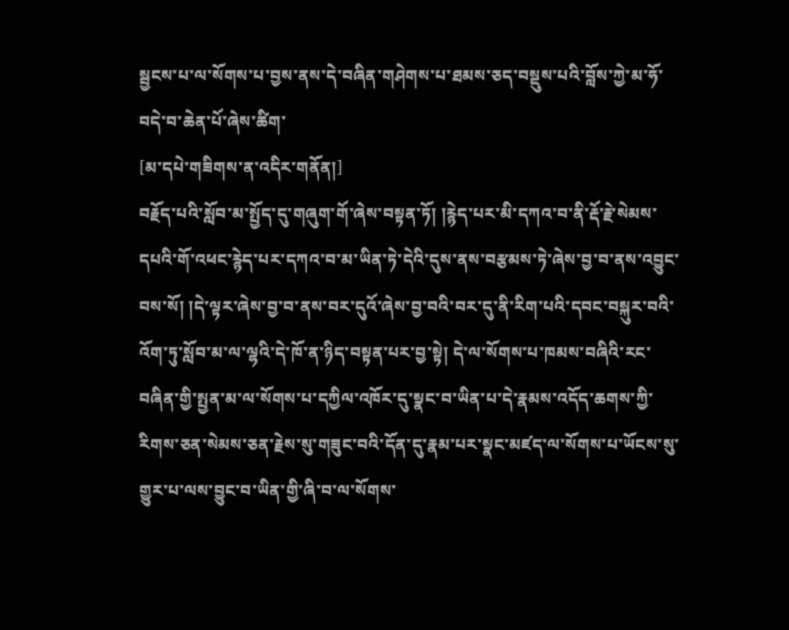སྦྱངས་པ་ལ་སོགས་པ་བྱས་ནས་དེ་བཞིན་གཤེགས་པ་ཐམས་ཅད་བསྡུས་པའི་བློས་ཀྱེ་མ་ཧོ་བདེ་བ་ཆེན་པོ་ཞེས་ཚིག་
[མ་དཔེ་གཟིགས་ན་འདིར་གནོན།]
བརྗོད་པའི་སློབ་མ་སྤྱོད་དུ་གཞུག་གོ་ཞེས་བསྟན་ཏོ། །རྙེད་པར་མི་དཀའ་བ་ནི་རྡོ་རྗེ་སེམས་དཔའི་གོ་འཕང་རྙེད་པར་དཀའ་བ་མ་ཡིན་ཏེ་དེའི་དུས་ནས་བརྩམས་ཏེ་ཞེས་བྱ་བ་ནས་འབྱུང་བས་སོ། །དེ་ལྟར་ཞེས་བྱ་བ་ནས་བར་དུའོ་ཞེས་བྱ་བའི་བར་དུ་ནི་རིག་པའི་དབང་བསྐུར་བའི་འོག་ཏུ་སློབ་མ་ལ་ལྷའི་དེ་ཁོ་ན་ཉིད་བསྟན་པར་བྱ་སྟེ། དེ་ལ་སོགས་པ་ཁམས་བཞིའི་རང་བཞིན་གྱི་སྤྱན་མ་ལ་སོགས་པ་དཀྱིལ་འཁོར་དུ་སྣང་བ་ཡིན་པ་དེ་རྣམས་འདོད་ཆགས་ཀྱི་རིགས་ཅན་སེམས་ཅན་རྗེས་སུ་གཟུང་བའི་དོན་དུ་རྣམ་པར་སྣང་མཛད་ལ་སོགས་པ་ཡོངས་སུ་གྱུར་པ་ལས་བྱུང་བ་ཡིན་གྱི་ཞི་བ་ལ་སོགས་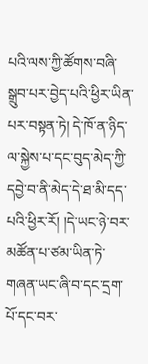པའི་ལས་ཀྱི་ཚོགས་བཞི་སྒྲུབ་པར་བྱེད་པའི་ཕྱིར་ཡིན་པར་བསྟན་ཏེ། དེ་ཁོ་ན་ཉིད་ལ་སྐྱེས་པ་དང་བུད་མེད་ཀྱི་དབྱེ་བ་ནི་མེད་དེ་ཐ་མི་དད་པའི་ཕྱིར་རོ། །དེ་ཡང་ཉེ་བར་མཚོན་པ་ཙམ་ཡིན་ཏེ་གཞན་ཡང་ཞི་བ་དང་དྲག་པོ་དང་བར་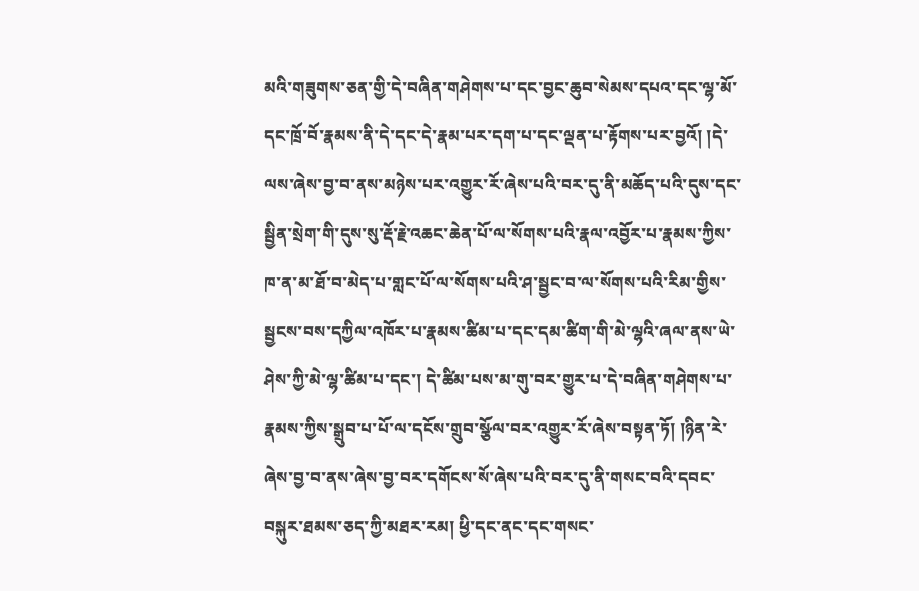མའི་གཟུགས་ཅན་གྱི་དེ་བཞིན་གཤེགས་པ་དང་བྱང་ཆུབ་སེམས་དཔའ་དང་ལྷ་མོ་དང་ཁྲོ་བོ་རྣམས་ནི་དེ་དང་དེ་རྣམ་པར་དག་པ་དང་ལྡན་པ་རྟོགས་པར་བྱའོ། །དེ་ལས་ཞེས་བྱ་བ་ནས་མཉེས་པར་འགྱུར་རོ་ཞེས་པའི་བར་དུ་ནི་མཆོད་པའི་དུས་དང་སྦྱིན་སྲེག་གི་དུས་སུ་རྡོ་རྗེ་འཆང་ཆེན་པོ་ལ་སོགས་པའི་རྣལ་འབྱོར་པ་རྣམས་ཀྱིས་ཁ་ན་མ་ཐོ་བ་མེད་པ་གླང་པོ་ལ་སོགས་པའི་ཤ་སྦྱང་བ་ལ་སོགས་པའི་རིམ་གྱིས་སྦྱངས་བས་དཀྱིལ་འཁོར་པ་རྣམས་ཚིམ་པ་དང་དམ་ཚིག་གི་མེ་ལྷའི་ཞལ་ནས་ཡེ་ཤེས་ཀྱི་མེ་ལྷ་ཚིམ་པ་དང་། དེ་ཚིམ་པས་མ་གུ་བར་གྱུར་པ་དེ་བཞིན་གཤེགས་པ་རྣམས་ཀྱིས་སྒྲུབ་པ་པོ་ལ་དངོས་གྲུབ་སྩོལ་བར་འགྱུར་རོ་ཞེས་བསྟན་ཏོ། །ཉིན་རེ་ཞེས་བྱ་བ་ནས་ཞེས་བྱ་བར་དགོངས་སོ་ཞེས་པའི་བར་དུ་ནི་གསང་བའི་དབང་བསྐུར་ཐམས་ཅད་ཀྱི་མཐར་རམ། ཕྱི་དང་ནང་དང་གསང་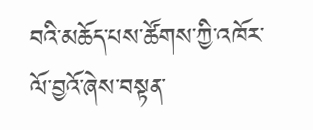བའི་མཆོད་པས་ཚོགས་ཀྱི་འཁོར་ལོ་བྱའོ་ཞེས་བསྟན་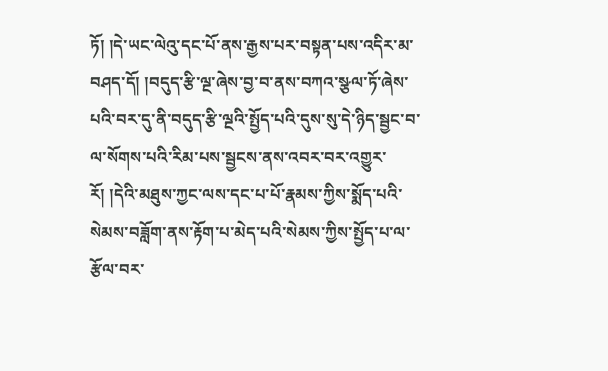ཏོ། །དེ་ཡང་ལེའུ་དང་པོ་ནས་རྒྱས་པར་བསྟན་པས་འདིར་མ་བཤད་དོ། །བདུད་རྩི་ལྔ་ཞེས་བྱ་བ་ནས་བཀའ་སྩལ་ཏོ་ཞེས་པའི་བར་དུ་ནི་བདུད་རྩི་ལྔའི་སྤྱོད་པའི་དུས་སུ་དེ་ཉིད་སྦྱང་བ་ལ་སོགས་པའི་རིམ་པས་སྦྱངས་ནས་འབར་བར་འགྱུར་རོ། །དེའི་མཐུས་ཀྱང་ལས་དང་པ་པོ་རྣམས་ཀྱིས་སྨོད་པའི་སེམས་བཟློག་ནས་རྟོག་པ་མེད་པའི་སེམས་ཀྱིས་སྤྱོད་པ་ལ་རྩོལ་བར་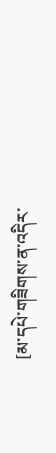[མ་དཔེ་གཟིགས་ན་འདིར་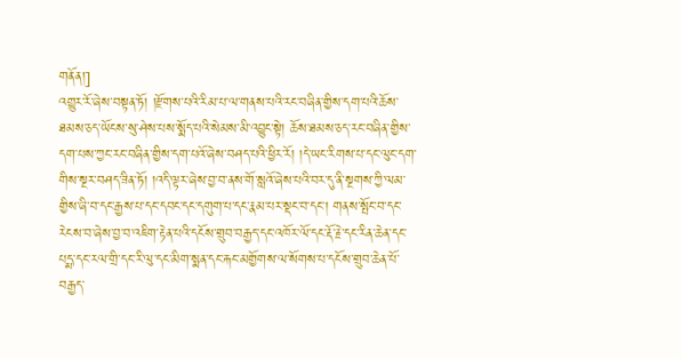གནོན།]
འགྱུར་རོ་ཞེས་བསྟན་ཏོ། །རྫོགས་པའི་རིམ་པ་ལ་གནས་པའི་རང་བཞིན་གྱིས་དག་པའི་ཆོས་ཐམས་ཅད་ཡོངས་སུ་ཤེས་པས་སྨོད་པའི་སེམས་མི་འབྱུང་སྟེ། ཆོས་ཐམས་ཅད་རང་བཞིན་གྱིས་དག་པས་ཀྱང་རང་བཞིན་གྱིས་དག་པའོ་ཞེས་བཤད་པའི་ཕྱིར་རོ། །དེ་ཡང་རིགས་པ་དང་ལུང་དག་གིས་སྔར་བཤད་ཟིན་ཏོ། །འདི་ལྟར་ཞེས་བྱ་བ་ནས་གོ་སླའོ་ཞེས་པའི་བར་དུ་ནི་སྔགས་ཀྱི་ལམ་གྱིས་ཞི་བ་དང་རྒྱས་པ་དང་དབང་དང་དགུག་པ་དང་རྣམ་པར་སྡང་བ་དང་། གནས་སྤོང་བ་དང་རེངས་བ་ཞེས་བྱ་བ་འཇིག་རྟེན་པའི་དངོས་གྲུབ་བརྒྱད་དང་འཁོར་ལོ་དང་རྡོ་རྗེ་དང་རིན་ཆེན་དང་པདྨ་དང་རལ་གྲི་དང་རི་ལུ་དང་མིག་སྨན་དང་རྐང་མགྱོགས་ལ་སོགས་པ་དངོས་གྲུབ་ཆེན་པོ་བརྒྱད་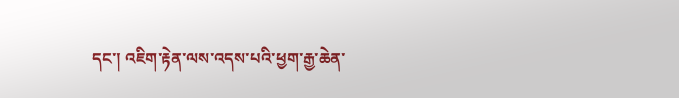དང་། འཇིག་རྟེན་ལས་འདས་པའི་ཕྱག་རྒྱ་ཆེན་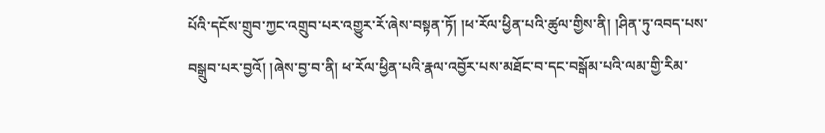པོའི་དངོས་གྲུབ་ཀྱང་འགྲུབ་པར་འགྱུར་རོ་ཞེས་བསྟན་ཏོ། །ཕ་རོལ་ཕྱིན་པའི་ཚུལ་གྱིས་ནི། །ཤིན་ཏུ་འབད་པས་བསྒྲུབ་པར་བྱའོ། །ཞེས་བྱ་བ་ནི། ཕ་རོལ་ཕྱིན་པའི་རྣལ་འབྱོར་པས་མཐོང་བ་དང་བསྒོམ་པའི་ལམ་གྱི་རིམ་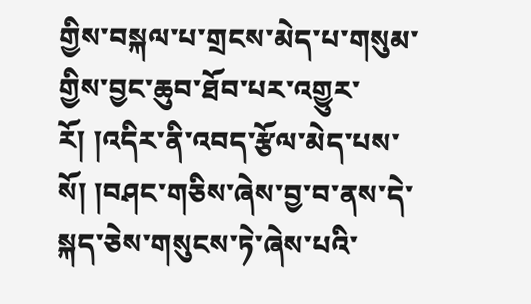གྱིས་བསྐལ་པ་གྲངས་མེད་པ་གསུམ་གྱིས་བྱང་ཆུབ་ཐོབ་པར་འགྱུར་རོ། །འདིར་ནི་འབད་རྩོལ་མེད་པས་སོ། །བཤང་གཅིས་ཞེས་བྱ་བ་ནས་དེ་སྐད་ཅེས་གསུངས་ཏེ་ཞེས་པའི་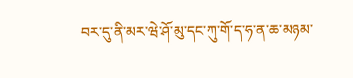བར་དུ་ནི་མར་ཝེ་ཤོ་མུ་དང་ཀུ་གོ་ད་ཧ་ན་ཆ་མཉམ་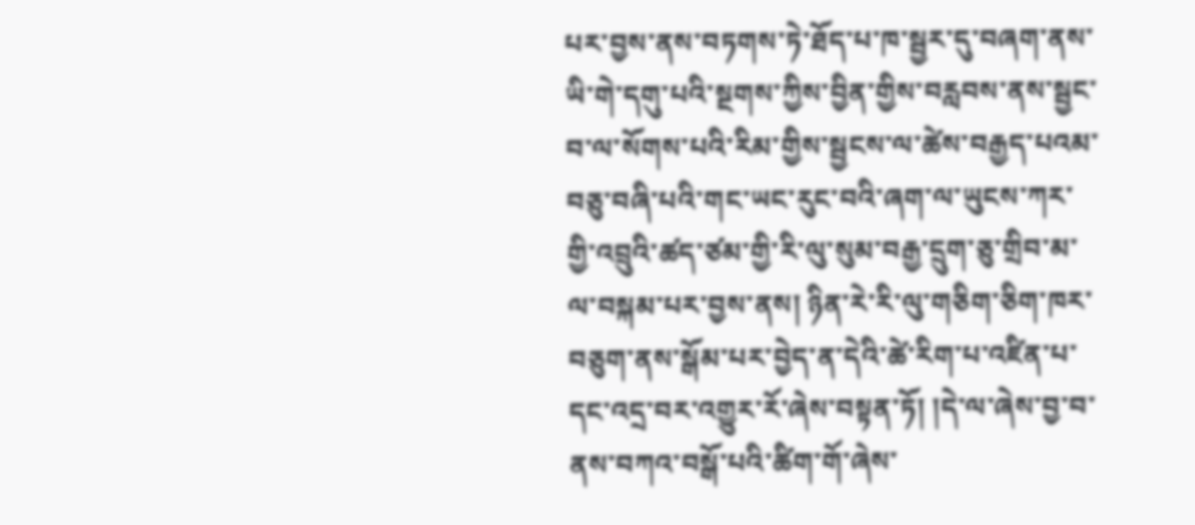པར་བྱས་ནས་བཏགས་ཏེ་ཐོད་པ་ཁ་སྦྱར་དུ་བཞག་ནས་ཡི་གེ་དགུ་པའི་སྔགས་ཀྱིས་བྱིན་གྱིས་བརླབས་ནས་སྦྱང་བ་ལ་སོགས་པའི་རིམ་གྱིས་སྦྱངས་ལ་ཚེས་བརྒྱད་པའམ་བཅུ་བཞི་པའི་གང་ཡང་རུང་བའི་ཞག་ལ་ཡུངས་ཀར་གྱི་འབྲུའི་ཚད་ཙམ་གྱི་རི་ལུ་སུམ་བརྒྱ་དྲུག་ཅུ་གྲིབ་མ་ལ་བསྐམ་པར་བྱས་ནས། ཉིན་རེ་རི་ལུ་གཅིག་ཅིག་ཁར་བཅུག་ནས་སྒོམ་པར་བྱེད་ན་དེའི་ཚེ་རིག་པ་འཛིན་པ་དང་འདྲ་བར་འགྱུར་རོ་ཞེས་བསྟན་ཏོ། །དེ་ལ་ཞེས་བྱ་བ་ནས་བཀའ་བསྒོ་པའི་ཚིག་གོ་ཞེས་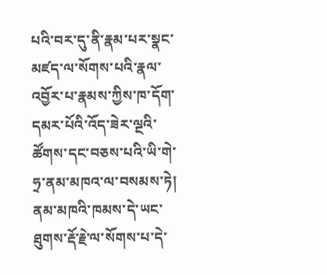པའི་བར་དུ་ནི་རྣམ་པར་སྣང་མཛད་ལ་སོགས་པའི་རྣལ་འབྱོར་པ་རྣམས་ཀྱིས་ཁ་དོག་དམར་པོའི་འོད་ཟེར་ལྔའི་ཚོགས་དང་བཅས་པའི་ཡི་གེ་ཧྲ་ནམ་མཁའ་ལ་བསམས་ཏེ། ནམ་མཁའི་ཁམས་དེ་ཡང་ཐུགས་རྡོ་རྗེ་ལ་སོགས་པ་དེ་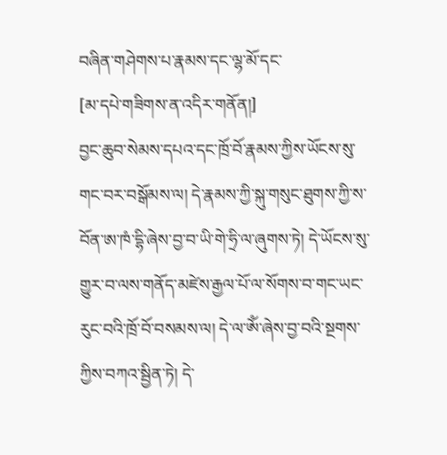བཞིན་གཤེགས་པ་རྣམས་དང་ལྷ་མོ་དང་
[མ་དཔེ་གཟིགས་ན་འདིར་གནོན།]
བྱང་ཆུབ་སེམས་དཔའ་དང་ཁྲོ་བོ་རྣམས་ཀྱིས་ཡོངས་སུ་གང་བར་བསྒོམས་ལ། དེ་རྣམས་ཀྱི་སྐུ་གསུང་ཐུགས་ཀྱི་ས་བོན་ཨ་ཁཾ་དྷི་ཞེས་བྱ་བ་ཡི་གེ་ཧྲི་ལ་ཞུགས་ཏེ། དེ་ཡོངས་སུ་གྱུར་བ་ལས་གནོད་མཛེས་རྒྱལ་པོ་ལ་སོགས་བ་གང་ཡང་རུང་བའི་ཁྲོ་བོ་བསམས་ལ། དེ་ལ་ཨོཾ་ཞེས་བྱ་བའི་སྔགས་ཀྱིས་བཀའ་སྦྱིན་ཏེ། དེ་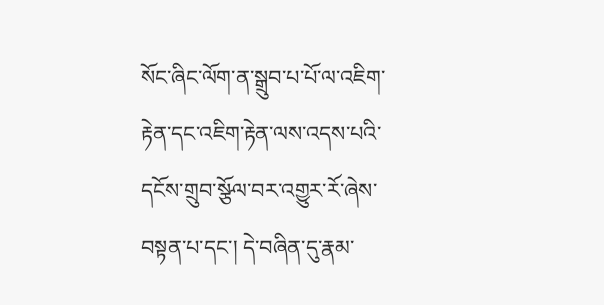སོང་ཞིང་ལོག་ན་སྒྲུབ་པ་པོ་ལ་འཇིག་རྟེན་དང་འཇིག་རྟེན་ལས་འདས་པའི་དངོས་གྲུབ་སྩོལ་བར་འགྱུར་རོ་ཞེས་བསྟན་པ་དང་། དེ་བཞིན་དུ་རྣམ་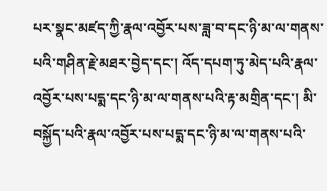པར་སྣང་མཛད་ཀྱི་རྣལ་འབྱོར་པས་ཟླ་བ་དང་ཉི་མ་ལ་གནས་པའི་གཤིན་རྗེ་མཐར་བྱེད་དང་། འོད་དཔག་ཏུ་མེད་པའི་རྣལ་འབྱོར་པས་པདྨ་དང་ཉི་མ་ལ་གནས་པའི་རྟ་མགྲིན་དང་། མི་བསྐྱོད་པའི་རྣལ་འབྱོར་པས་པདྨ་དང་ཉི་མ་ལ་གནས་པའི་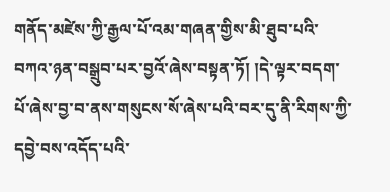གནོད་མཛེས་ཀྱི་རྒྱལ་པོ་འམ་གཞན་གྱིས་མི་ཐུབ་པའི་བཀའ་ཉན་བསྒྲུབ་པར་བྱའོ་ཞེས་བསྟན་ཏོ། །དེ་ལྟར་བདག་པོ་ཞེས་བྱ་བ་ནས་གསུངས་སོ་ཞེས་པའི་བར་དུ་ནི་རིགས་ཀྱི་དབྱེ་བས་འདོད་པའི་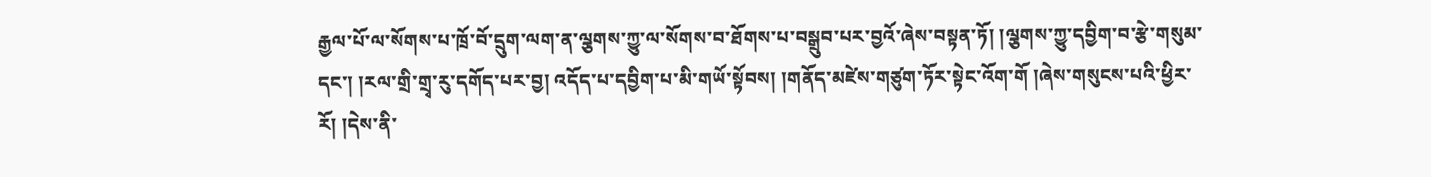རྒྱལ་པོ་ལ་སོགས་པ་ཁྲོ་བོ་དྲུག་ལག་ན་ལྕགས་ཀྱུ་ལ་སོགས་བ་ཐོགས་པ་བསྒྲུབ་པར་བྱའོ་ཞེས་བསྟན་ཏོ། །ལྕགས་ཀྱུ་དབྱིག་བ་རྩེ་གསུམ་དང་། །རལ་གྲི་གྲྭ་རུ་དགོད་པར་བྱ། འདོད་པ་དབྱིག་པ་མི་གཡོ་སྟོབས། །གནོད་མཛེས་གཙུག་ཏོར་སྟེང་འོག་གོ །ཞེས་གསུངས་པའི་ཕྱིར་རོ། །དེས་ནི་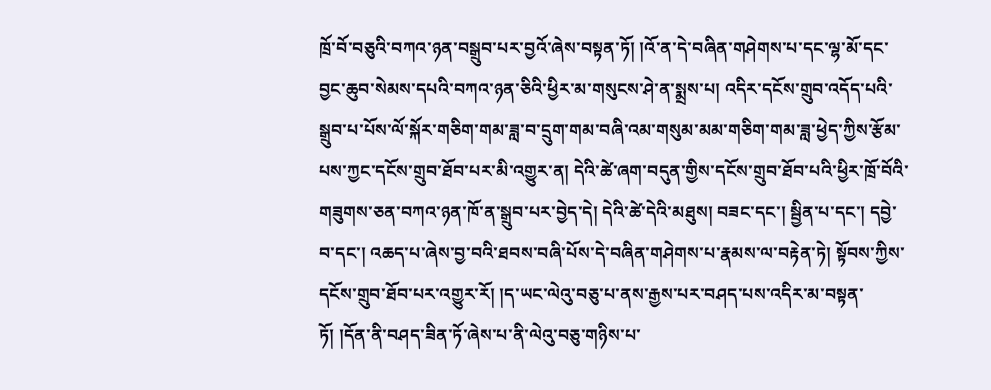ཁྲོ་བོ་བཅུའི་བཀའ་ཉན་བསྒྲུབ་པར་བྱའོ་ཞེས་བསྟན་ཏོ། །འོ་ན་དེ་བཞིན་གཤེགས་པ་དང་ལྷ་མོ་དང་བྱང་ཆུབ་སེམས་དཔའི་བཀའ་ཉན་ཅིའི་ཕྱིར་མ་གསུངས་ཤེ་ན་སྨྲས་པ། འདིར་དངོས་གྲུབ་འདོད་པའི་སྒྲུབ་པ་པོས་ལོ་སྐོར་གཅིག་གམ་ཟླ་བ་དྲུག་གམ་བཞི་འམ་གསུམ་མམ་གཅིག་གམ་ཟླ་ཕྱེད་ཀྱིས་རྩོམ་པས་ཀྱང་དངོས་གྲུབ་ཐོབ་པར་མི་འགྱུར་ན། དེའི་ཚེ་ཞག་བདུན་གྱིས་དངོས་གྲུབ་ཐོབ་པའི་ཕྱིར་ཁྲོ་བོའི་གཟུགས་ཅན་བཀའ་ཉན་ཁོ་ན་སྒྲུབ་པར་བྱེད་དེ། དེའི་ཚེ་དེའི་མཐུས། བཟང་དང་། སྦྱིན་པ་དང་། དབྱེ་བ་དང་། འཆད་པ་ཞེས་བྱ་བའི་ཐབས་བཞི་པོས་དེ་བཞིན་གཤེགས་པ་རྣམས་ལ་བརྟེན་ཏེ། སྟོབས་ཀྱིས་དངོས་གྲུབ་ཐོབ་པར་འགྱུར་རོ། །ད་ཡང་ལེའུ་བཅུ་པ་ནས་རྒྱས་པར་བཤད་པས་འདིར་མ་བསྟན་ཏོ། །དོན་ནི་བཤད་ཟིན་ཏོ་ཞེས་པ་ནི་ལེའུ་བཅུ་གཉིས་པ་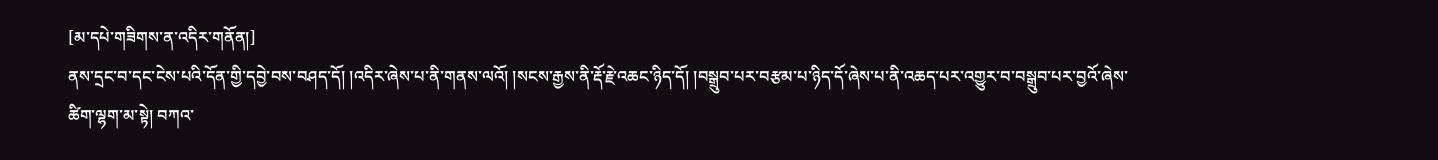[མ་དཔེ་གཟིགས་ན་འདིར་གནོན།]
ནས་དྲང་བ་དང་ངེས་པའི་དོན་གྱི་དབྱེ་བས་བཤད་དོ། །འདིར་ཞེས་པ་ནི་གནས་ལའོ། །སངས་རྒྱས་ནི་རྡོ་རྗེ་འཆང་ཉིད་དོ། །བསྒྲུབ་པར་བརྩམ་པ་ཉིད་དོ་ཞེས་པ་ནི་འཆད་པར་འགྱུར་བ་བསྒྲུབ་པར་བྱའོ་ཞེས་ཚིག་ལྷག་མ་སྟེ། བཀའ་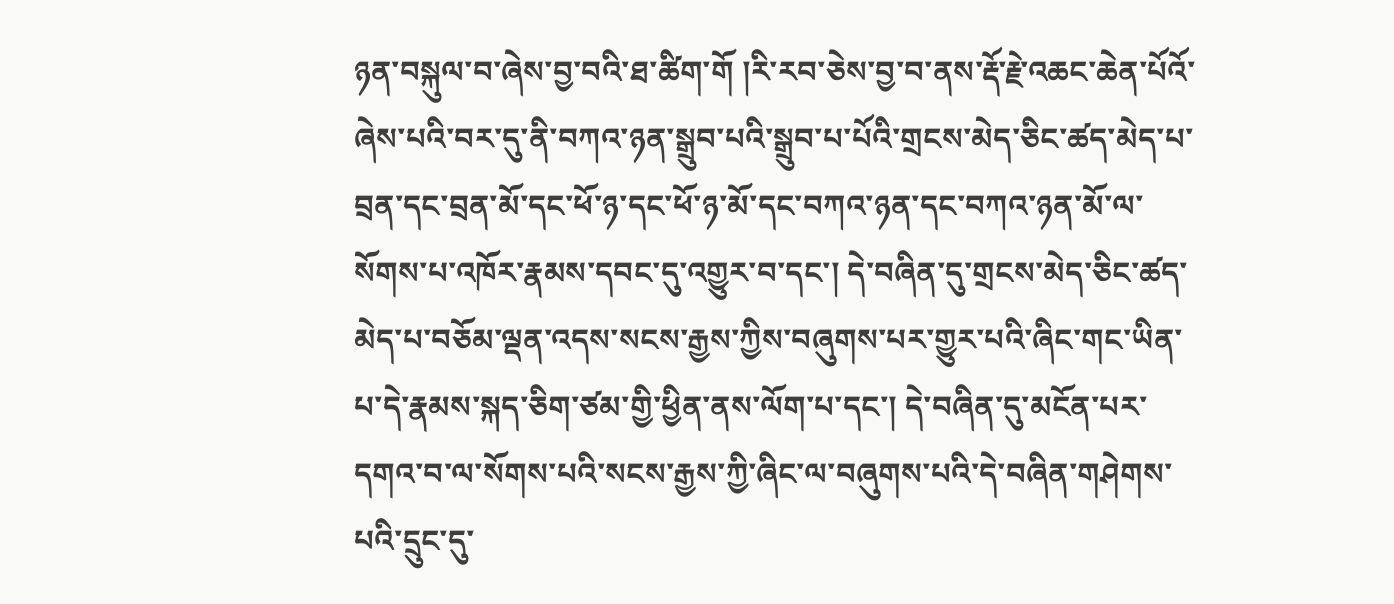ཉན་བསྐུལ་བ་ཞེས་བྱ་བའི་ཐ་ཚིག་གོ །རི་རབ་ཅེས་བྱ་བ་ནས་རྡོ་རྗེ་འཆང་ཆེན་པོའོ་ཞེས་པའི་བར་དུ་ནི་བཀའ་ཉན་སྒྲུབ་པའི་སྒྲུབ་པ་པོའི་གྲངས་མེད་ཅིང་ཚད་མེད་པ་བྲན་དང་བྲན་མོ་དང་ཕོ་ཉ་དང་ཕོ་ཉ་མོ་དང་བཀའ་ཉན་དང་བཀའ་ཉན་མོ་ལ་སོགས་པ་འཁོར་རྣམས་དབང་དུ་འགྱུར་བ་དང་། དེ་བཞིན་དུ་གྲངས་མེད་ཅིང་ཚད་མེད་པ་བཅོམ་ལྡན་འདས་སངས་རྒྱས་ཀྱིས་བཞུགས་པར་གྱུར་པའི་ཞིང་གང་ཡིན་པ་དེ་རྣམས་སྐད་ཅིག་ཙམ་གྱི་ཕྱིན་ནས་ལོག་པ་དང་། དེ་བཞིན་དུ་མངོན་པར་དགའ་བ་ལ་སོགས་པའི་སངས་རྒྱས་ཀྱི་ཞིང་ལ་བཞུགས་པའི་དེ་བཞིན་གཤེགས་པའི་དྲུང་དུ་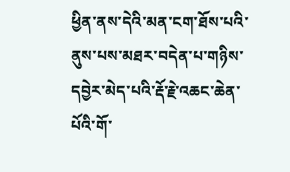ཕྱིན་ནས་དེའི་མན་ངག་ཐོས་པའི་ནུས་པས་མཐར་བདེན་པ་གཉིས་དབྱེར་མེད་པའི་རྡོ་རྗེ་འཆང་ཆེན་པོའི་གོ་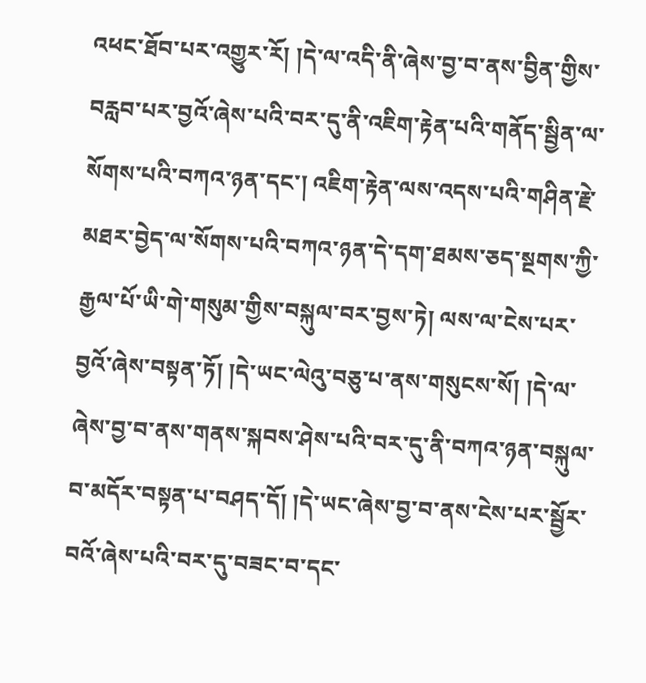འཕང་ཐོབ་པར་འགྱུར་རོ། །དེ་ལ་འདི་ནི་ཞེས་བྱ་བ་ནས་བྱིན་གྱིས་བརླབ་པར་བྱའོ་ཞེས་པའི་བར་དུ་ནི་འཇིག་རྟེན་པའི་གནོད་སྦྱིན་ལ་སོགས་པའི་བཀའ་ཉན་དང་། འཇིག་རྟེན་ལས་འདས་པའི་གཤིན་རྗེ་མཐར་བྱེད་ལ་སོགས་པའི་བཀའ་ཉན་དེ་དག་ཐམས་ཅད་སྔགས་ཀྱི་རྒྱལ་པོ་ཡི་གེ་གསུམ་གྱིས་བསྐུལ་བར་བྱས་ཏེ། ལས་ལ་ངེས་པར་བྱའོ་ཞེས་བསྟན་ཏོ། །དེ་ཡང་ལེའུ་བཅུ་པ་ནས་གསུངས་སོ། །དེ་ལ་ཞེས་བྱ་བ་ནས་གནས་སྐབས་ཤེས་པའི་བར་དུ་ནི་བཀའ་ཉན་བསྐུལ་བ་མདོར་བསྟན་པ་བཤད་དོ། །དེ་ཡང་ཞེས་བྱ་བ་ནས་ངེས་པར་སྦྱོར་བའོ་ཞེས་པའི་བར་དུ་བཟང་བ་དང་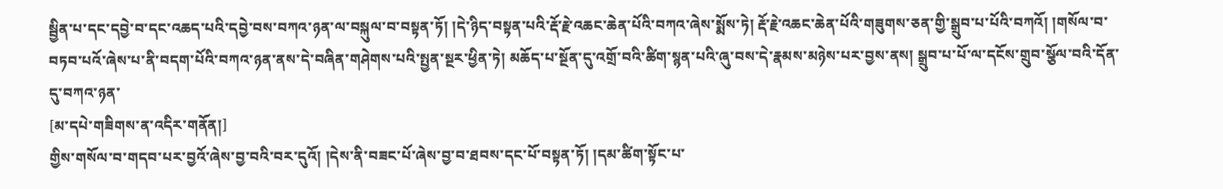སྦྱིན་པ་དང་དབྱེ་བ་དང་འཆད་པའི་དབྱེ་བས་བཀའ་ཉན་ལ་བསྐུལ་བ་བསྟན་ཏོ། །དེ་ཉིད་བསྟན་པའི་རྡོ་རྗེ་འཆང་ཆེན་པོའི་བཀའ་ཞེས་སྨོས་ཏེ། རྡོ་རྗེ་འཆང་ཆེན་པོའི་གཟུགས་ཅན་གྱི་སྒྲུབ་པ་པོའི་བཀའོ། །གསོལ་བ་བཏབ་པའོ་ཞེས་པ་ནི་བདག་པོའི་བཀའ་ཉན་ནས་དེ་བཞིན་གཤེགས་པའི་སྤྱན་སྔར་ཕྱིན་ཏེ། མཆོད་པ་སྔོན་དུ་འགྲོ་བའི་ཚིག་སྙན་པའི་ཞུ་བས་དེ་རྣམས་མཉེས་པར་བྱས་ནས། སྒྲུབ་པ་པོ་ལ་དངོས་གྲུབ་སྩོལ་བའི་དོན་དུ་བཀའ་ཉན་
[མ་དཔེ་གཟིགས་ན་འདིར་གནོན།]
གྱིས་གསོལ་བ་གདབ་པར་བྱའོ་ཞེས་བྱ་བའི་བར་དུའོ། །དེས་ནི་བཟང་པོ་ཞེས་བྱ་བ་ཐབས་དང་པོ་བསྟན་ཏོ། །དམ་ཚིག་སྟོང་པ་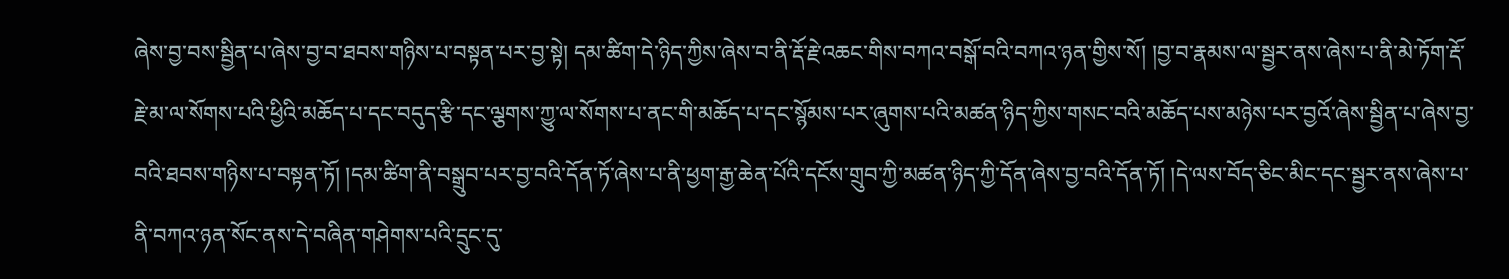ཞེས་བྱ་བས་སྦྱིན་པ་ཞེས་བྱ་བ་ཐབས་གཉིས་པ་བསྟན་པར་བྱ་སྟེ། དམ་ཚིག་དེ་ཉིད་ཀྱིས་ཞེས་བ་ནི་རྡོ་རྗེ་འཆང་གིས་བཀའ་བསྒོ་བའི་བཀའ་ཉན་གྱིས་སོ། །བྱ་བ་རྣམས་ལ་སྦྱར་ནས་ཞེས་པ་ནི་མེ་ཏོག་རྡོ་རྗེ་མ་ལ་སོགས་པའི་ཕྱིའི་མཆོད་པ་དང་བདུད་རྩི་དང་ལྕགས་ཀྱུ་ལ་སོགས་པ་ནང་གི་མཆོད་པ་དང་སྙོམས་པར་ཞུགས་པའི་མཚན་ཉིད་ཀྱིས་གསང་བའི་མཆོད་པས་མཉེས་པར་བྱའོ་ཞེས་སྦྱིན་པ་ཞེས་བྱ་བའི་ཐབས་གཉིས་པ་བསྟན་ཏོ། །དམ་ཚིག་ནི་བསྒྲུབ་པར་བྱ་བའི་དོན་ཏོ་ཞེས་པ་ནི་ཕྱག་རྒྱ་ཆེན་པོའི་དངོས་གྲུབ་ཀྱི་མཚན་ཉིད་ཀྱི་དོན་ཞེས་བྱ་བའི་དོན་ཏོ། །དེ་ལས་བོད་ཅིང་མིང་དང་སྦྱར་ནས་ཞེས་པ་ནི་བཀའ་ཉན་སོང་ནས་དེ་བཞིན་གཤེགས་པའི་དྲུང་དུ་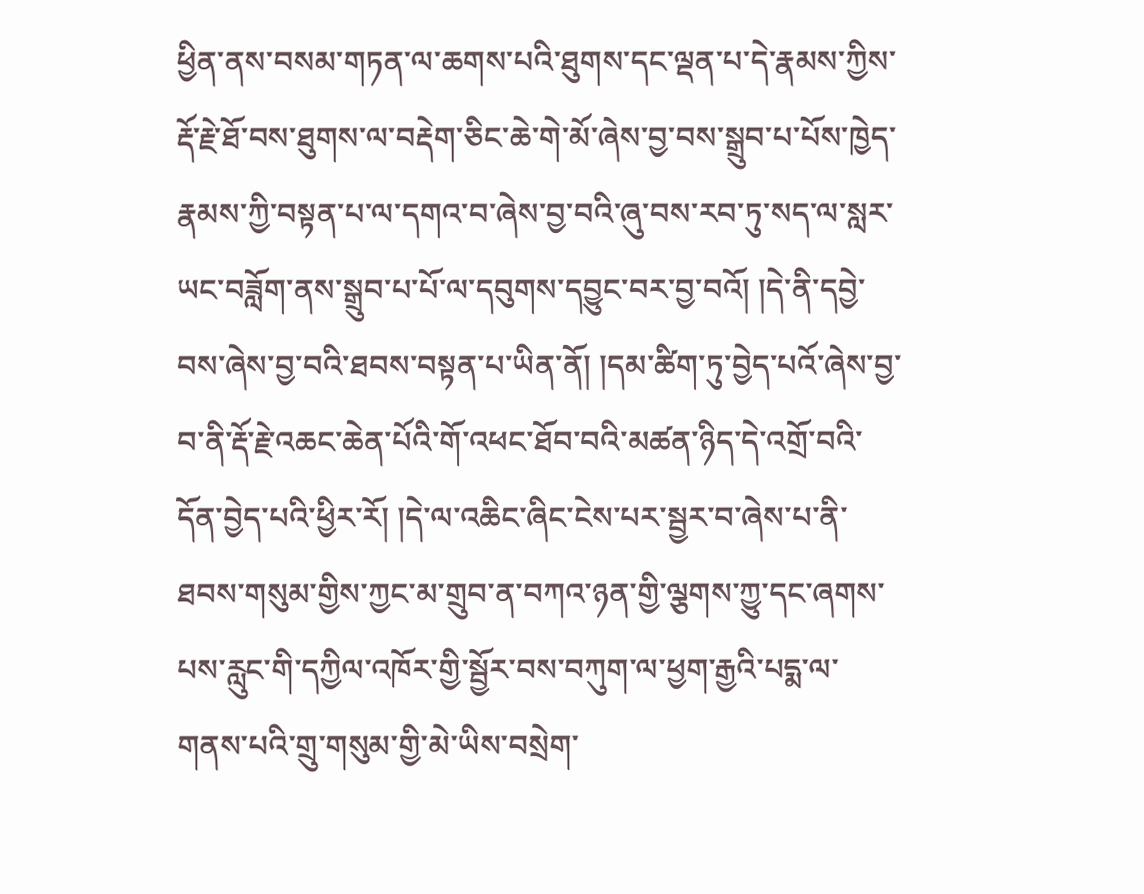ཕྱིན་ནས་བསམ་གཏན་ལ་ཆགས་པའི་ཐུགས་དང་ལྡན་པ་དེ་རྣམས་ཀྱིས་རྡོ་རྗེ་ཐོ་བས་ཐུགས་ལ་བརྡེག་ཅིང་ཆེ་གེ་མོ་ཞེས་བྱ་བས་སྒྲུབ་པ་པོས་ཁྱེད་རྣམས་ཀྱི་བསྟན་པ་ལ་དགའ་བ་ཞེས་བྱ་བའི་ཞུ་བས་རབ་ཏུ་སད་ལ་སླར་ཡང་བཟློག་ནས་སྒྲུབ་པ་པོ་ལ་དབུགས་དབྱུང་བར་བྱ་བའོ། །དེ་ནི་དབྱེ་བས་ཞེས་བྱ་བའི་ཐབས་བསྟན་པ་ཡིན་ནོ། །དམ་ཚིག་ཏུ་བྱེད་པའོ་ཞེས་བྱ་བ་ནི་རྡོ་རྗེ་འཆང་ཆེན་པོའི་གོ་འཕང་ཐོབ་བའི་མཚན་ཉིད་དེ་འགྲོ་བའི་དོན་བྱེད་པའི་ཕྱིར་རོ། །དེ་ལ་འཆིང་ཞིང་ངེས་པར་སྦྱར་བ་ཞེས་པ་ནི་ཐབས་གསུམ་གྱིས་ཀྱང་མ་གྲུབ་ན་བཀའ་ཉན་གྱི་ལྕགས་ཀྱུ་དང་ཞགས་པས་རླུང་གི་དཀྱིལ་འཁོར་གྱི་སྦྱོར་བས་བཀུག་ལ་ཕྱག་རྒྱའི་པདྨ་ལ་གནས་པའི་གྲུ་གསུམ་གྱི་མེ་ཡིས་བསྲེག་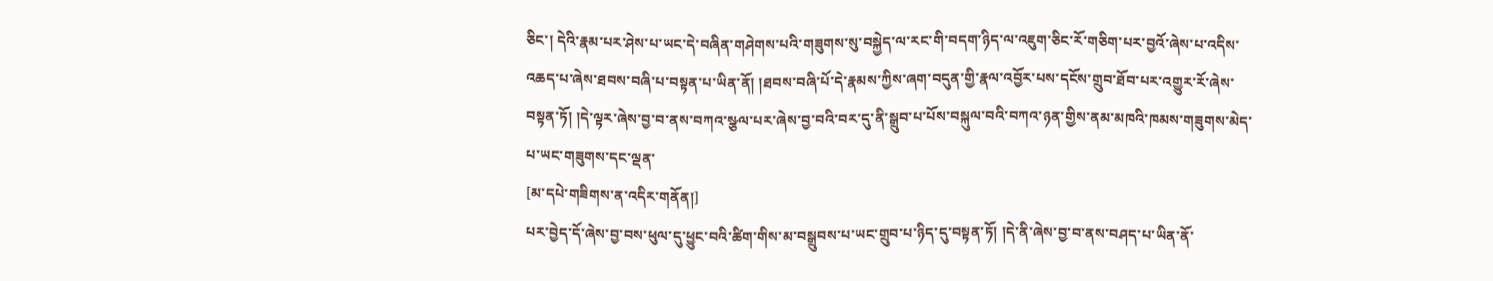ཅིང་། དེའི་རྣམ་པར་ཤེས་པ་ཡང་དེ་བཞིན་གཤེགས་པའི་གཟུགས་སུ་བསྐྱེད་ལ་རང་གི་བདག་ཉིད་ལ་འཇུག་ཅིང་རོ་གཅིག་པར་བྱའོ་ཞེས་པ་འདིས་འཆད་པ་ཞེས་ཐབས་བཞི་པ་བསྟན་པ་ཡིན་ནོ། །ཐབས་བཞི་པོ་དེ་རྣམས་ཀྱིས་ཞག་བདུན་གྱི་རྣལ་འབྱོར་པས་དངོས་གྲུབ་ཐོབ་པར་འགྱུར་རོ་ཞེས་བསྟན་ཏོ། །དེ་ལྟར་ཞེས་བྱ་བ་ནས་བཀའ་སྩལ་པར་ཞེས་བྱ་བའི་བར་དུ་ནི་སྒྲུབ་པ་པོས་བསྐུལ་བའི་བཀའ་ཉན་གྱིས་ནམ་མཁའི་ཁམས་གཟུགས་མེད་པ་ཡང་གཟུགས་དང་ལྡན་
[མ་དཔེ་གཟིགས་ན་འདིར་གནོན།]
པར་བྱེད་དོ་ཞེས་བྱ་བས་ཕུལ་དུ་ཕྱུང་བའི་ཚིག་གིས་མ་བསྒྲུབས་པ་ཡང་གྲུབ་པ་ཉིད་དུ་བསྟན་ཏོ། །དེ་ནི་ཞེས་བྱ་བ་ནས་བཤད་པ་ཡིན་ནོ་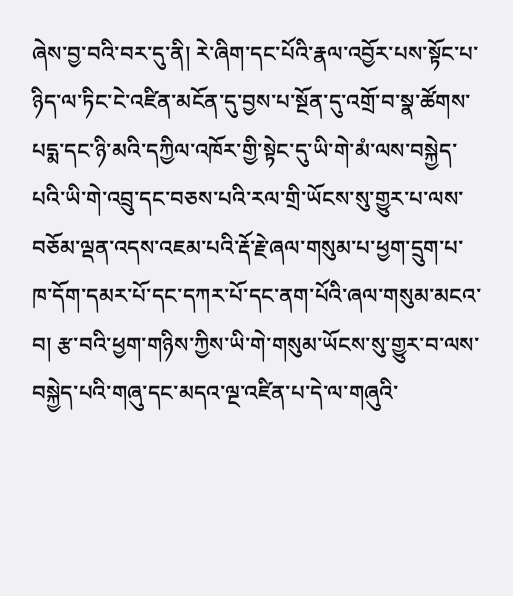ཞེས་བྱ་བའི་བར་དུ་ནི། རེ་ཞིག་དང་པོའི་རྣལ་འབྱོར་པས་སྟོང་པ་ཉིད་ལ་ཏིང་ངེ་འཛིན་མངོན་དུ་བྱས་པ་སྔོན་དུ་འགྲོ་བ་སྣ་ཚོགས་པདྨ་དང་ཉི་མའི་དཀྱིལ་འཁོར་གྱི་སྟེང་དུ་ཡི་གེ་མཾ་ལས་བསྐྱེད་པའི་ཡི་གེ་འབྲུ་དང་བཅས་པའི་རལ་གྲི་ཡོངས་སུ་གྱུར་པ་ལས་བཅོམ་ལྡན་འདས་འཇམ་པའི་རྡོ་རྗེ་ཞལ་གསུམ་པ་ཕྱག་དྲུག་པ་ཁ་དོག་དམར་པོ་དང་དཀར་པོ་དང་ནག་པོའི་ཞལ་གསུམ་མངའ་བ། རྩ་བའི་ཕྱག་གཉིས་ཀྱིས་ཡི་གེ་གསུམ་ཡོངས་སུ་གྱུར་བ་ལས་བསྐྱེད་པའི་གཞུ་དང་མདའ་ལྔ་འཛིན་པ་དེ་ལ་གཞུའི་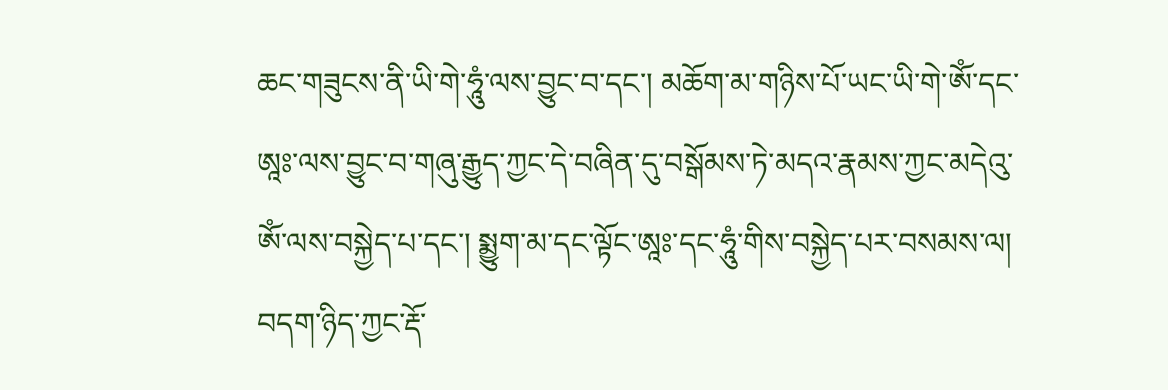ཆང་གཟུངས་ནི་ཡི་གེ་ཧཱུཾ་ལས་བྱུང་བ་དང་། མཆོག་མ་གཉིས་པོ་ཡང་ཡི་གེ་ཨོཾ་དང་ཨཱཿ་ལས་བྱུང་བ་གཞུ་རྒྱུད་ཀྱང་དེ་བཞིན་དུ་བསྒོམས་ཏེ་མདའ་རྣམས་ཀྱང་མདེའུ་ཨོཾ་ལས་བསྐྱེད་པ་དང་། སྨྱུག་མ་དང་ལྟོང་ཨཱཿ་དང་ཧཱུཾ་གིས་བསྐྱེད་པར་བསམས་ལ། བདག་ཉིད་ཀྱང་རྡོ་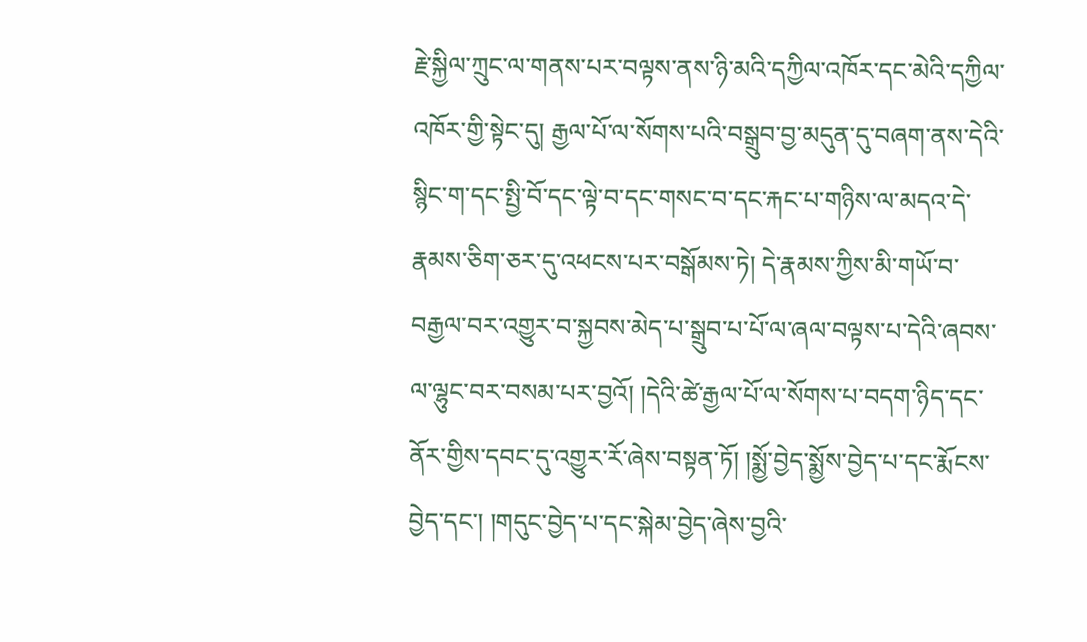རྗེ་སྐྱིལ་ཀྲུང་ལ་གནས་པར་བལྟས་ནས་ཉི་མའི་དཀྱིལ་འཁོར་དང་མེའི་དཀྱིལ་འཁོར་གྱི་སྟེང་དུ། རྒྱལ་པོ་ལ་སོགས་པའི་བསྒྲུབ་བྱ་མདུན་དུ་བཞག་ནས་དེའི་སྙིང་ག་དང་སྤྱི་བོ་དང་ལྟེ་བ་དང་གསང་བ་དང་རྐང་པ་གཉིས་ལ་མདའ་དེ་རྣམས་ཅིག་ཅར་དུ་འཕངས་པར་བསྒོམས་ཏེ། དེ་རྣམས་ཀྱིས་མི་གཡོ་བ་བརྒྱལ་བར་འགྱུར་བ་སྐྱབས་མེད་པ་སྒྲུབ་པ་པོ་ལ་ཞལ་བལྟས་པ་དེའི་ཞབས་ལ་ལྷུང་བར་བསམ་པར་བྱའོ། །དེའི་ཚེ་རྒྱལ་པོ་ལ་སོགས་པ་བདག་ཉིད་དང་ནོར་གྱིས་དབང་དུ་འགྱུར་རོ་ཞེས་བསྟན་ཏོ། །སྨྱོ་བྱེད་སྨྱོས་བྱེད་པ་དང་རྨོངས་བྱེད་དང་། །གདུང་བྱེད་པ་དང་སྐེམ་བྱེད་ཞེས་བྱའི་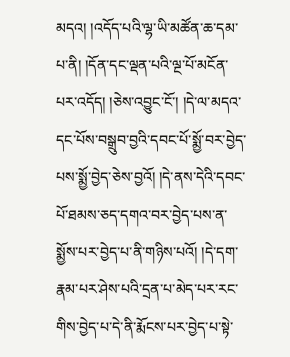མདའ། །འདོད་པའི་ལྷ་ཡི་མཚོན་ཆ་དམ་པ་ནི། །དོན་དང་ལྡན་པའི་ལྔ་པོ་མངོན་པར་འདོད། །ཅེས་འབྱུང་ངོ་། །དེ་ལ་མདའ་དང་པོས་བསྒྲུབ་བྱའི་དབང་པོ་སྨྱོ་བར་བྱེད་པས་སྨྱོ་བྱེད་ཅེས་བྱའོ། །དེ་ནས་དེའི་དབང་པོ་ཐམས་ཅད་དགའ་བར་བྱེད་པས་ན་སྨྱོས་པར་བྱེད་པ་ནི་གཉིས་པའོ། །དེ་དག་རྣམ་པར་ཤེས་པའི་དྲན་པ་མེད་པར་རང་གིས་བྱེད་པ་དེ་ནི་རྨོངས་པར་བྱེད་པ་སྟེ་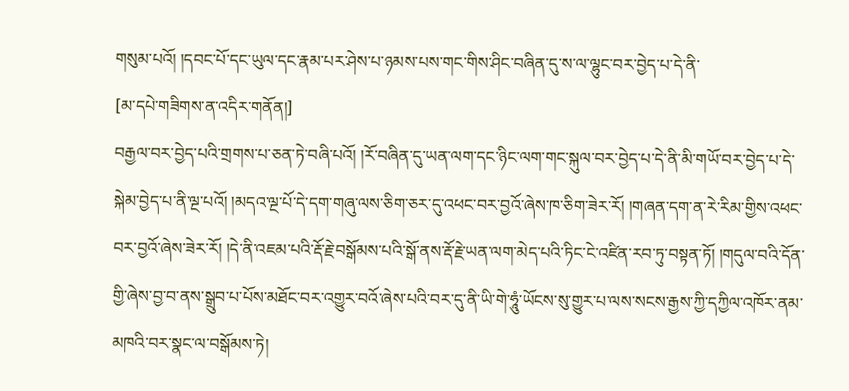གསུམ་པའོ། །དབང་པོ་དང་ཡུལ་དང་རྣམ་པར་ཤེས་པ་ཉམས་པས་གང་གིས་ཤིང་བཞིན་དུ་ས་ལ་ལྷུང་བར་བྱེད་པ་དེ་ནི་
[མ་དཔེ་གཟིགས་ན་འདིར་གནོན།]
བརྒྱལ་བར་བྱེད་པའི་གྲགས་པ་ཅན་ཏེ་བཞི་པའོ། །རོ་བཞིན་དུ་ཡན་ལག་དང་ཉིང་ལག་གང་སྐུལ་བར་བྱེད་པ་དེ་ནི་མི་གཡོ་བར་བྱེད་པ་དེ་སྐེམ་བྱེད་པ་ནི་ལྔ་པའོ། །མདའ་ལྔ་པོ་དེ་དག་གཞུ་ལས་ཅིག་ཅར་དུ་འཕང་བར་བྱའོ་ཞེས་ཁ་ཅིག་ཟེར་རོ། །གཞན་དག་ན་རེ་རིམ་གྱིས་འཕང་བར་བྱའོ་ཞེས་ཟེར་རོ། །དེ་ནི་འཇམ་པའི་རྡོ་རྗེ་བསྒོམས་པའི་སྒོ་ནས་རྡོ་རྗེ་ཡན་ལག་མེད་པའི་ཏིང་ངེ་འཛིན་རབ་ཏུ་བསྟན་ཏོ། །གདུལ་བའི་དོན་གྱི་ཞེས་བྱ་བ་ནས་སྒྲུབ་པ་པོས་མཐོང་བར་འགྱུར་བའོ་ཞེས་པའི་བར་དུ་ནི་ཡི་གེ་ཧཱུཾ་ཡོངས་སུ་གྱུར་པ་ལས་སངས་རྒྱས་ཀྱི་དཀྱིལ་འཁོར་ནམ་མཁའི་བར་སྣང་ལ་བསྒོམས་ཏེ།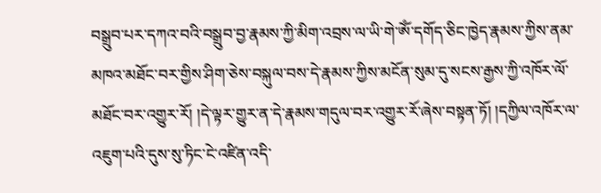བསྒྲུབ་པར་དཀའ་བའི་བསྒྲུབ་བྱ་རྣམས་ཀྱི་མིག་འབྲས་ལ་ཡི་གེ་ཨོཾ་དགོད་ཅིང་ཁྱེད་རྣམས་ཀྱིས་ནམ་མཁའ་མཐོང་བར་གྱིས་ཤིག་ཅེས་བསྐུལ་བས་དེ་རྣམས་ཀྱིས་མངོན་སུམ་དུ་སངས་རྒྱས་ཀྱི་འཁོར་ལོ་མཐོང་བར་འགྱུར་རོ། །དེ་ལྟར་གྱུར་ན་དེ་རྣམས་གདུལ་བར་འགྱུར་རོ་ཞེས་བསྟན་ཏོ། །དཀྱིལ་འཁོར་ལ་འཇུག་པའི་དུས་སུ་ཏིང་ངེ་འཛིན་འདི་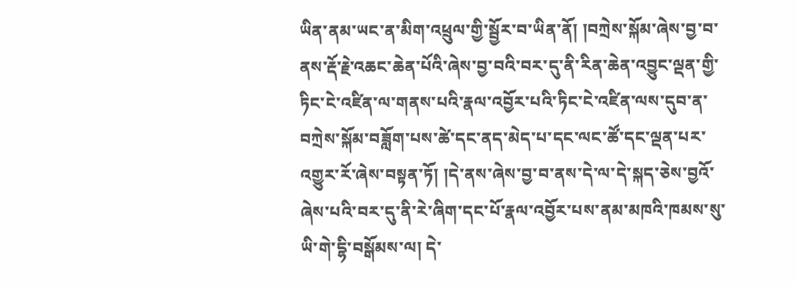ཡིན་ནམ་ཡང་ན་མིག་འཕྲུལ་གྱི་སྦྱོར་བ་ཡིན་ནོ། །བཀྲེས་སྐོམ་ཞེས་བྱ་བ་ནས་རྡོ་རྗེ་འཆང་ཆེན་པོའི་ཞེས་བྱ་བའི་བར་དུ་ནི་རིན་ཆེན་འབྱུང་ལྡན་གྱི་ཏིང་ངེ་འཛིན་ལ་གནས་པའི་རྣལ་འབྱོར་པའི་ཏིང་ངེ་འཛིན་ལས་དུབ་ན་བཀྲེས་སྐོམ་བཟློག་པས་ཚེ་དང་ནད་མེད་པ་དང་ལང་ཚོ་དང་ལྡན་པར་འགྱུར་རོ་ཞེས་བསྟན་ཏོ། །དེ་ནས་ཞེས་བྱ་བ་ནས་དེ་ལ་དེ་སྐད་ཅེས་བྱའོ་ཞེས་པའི་བར་དུ་ནི་རེ་ཞིག་དང་པོ་རྣལ་འབྱོར་པས་ནམ་མཁའི་ཁམས་སུ་ཡི་གེ་དྷི་བསྒོམས་ལ། དེ་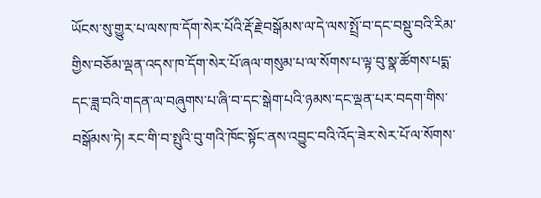ཡོངས་སུ་གྱུར་པ་ལས་ཁ་དོག་སེར་པོའི་རྡོ་རྗེ་བསྒོམས་ལ་དེ་ལས་སྤྲོ་བ་དང་བསྡུ་བའི་རིམ་གྱིས་བཅོམ་ལྡན་འདས་ཁ་དོག་སེར་པོ་ཞལ་གསུམ་པ་ལ་སོགས་པ་ལྟ་བུ་སྣ་ཚོགས་པདྨ་དང་ཟླ་བའི་གདན་ལ་བཞུགས་པ་ཞི་བ་དང་སྒེག་པའི་ཉམས་དང་ལྡན་པར་བདག་གིས་བསྒོམས་ཏེ། རང་གི་བ་སྤུའི་བུ་གའི་ཁོང་སྟོང་ནས་འབྱུང་བའི་འོད་ཟེར་སེར་པོ་ལ་སོགས་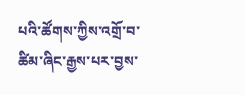པའི་ཚོགས་ཀྱིས་འགྲོ་བ་ཚིམ་ཞིང་རྒྱས་པར་བྱས་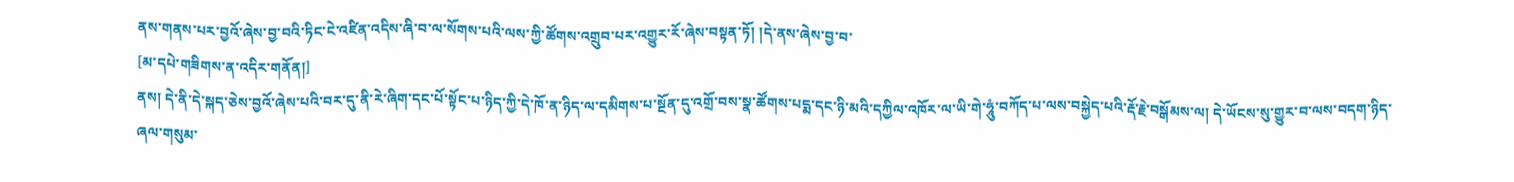ནས་གནས་པར་བྱའོ་ཞེས་བྱ་བའི་ཏིང་ངེ་འཛིན་འདིས་ཞི་བ་ལ་སོགས་པའི་ལས་ཀྱི་ཚོགས་འགྲུབ་པར་འགྱུར་རོ་ཞེས་བསྟན་ཏོ། །དེ་ནས་ཞེས་བྱ་བ་
[མ་དཔེ་གཟིགས་ན་འདིར་གནོན།]
ནས། དེ་ནི་དེ་སྐད་ཅེས་བྱའོ་ཞེས་པའི་བར་དུ་ནི་རེ་ཞིག་དང་པོ་སྟོང་པ་ཉིད་ཀྱི་དེ་ཁོ་ན་ཉིད་ལ་དམིགས་པ་སྔོན་དུ་འགྲོ་བས་སྣ་ཚོགས་པདྨ་དང་ཉི་མའི་དཀྱིལ་འཁོར་ལ་ཡི་གེ་ཧཱུཾ་བཀོད་པ་ལས་བསྐྱེད་པའི་རྡོ་རྗེ་བསྒོམས་ལ། དེ་ཡོངས་སུ་གྱུར་བ་ལས་བདག་ཉིད་ཞལ་གསུམ་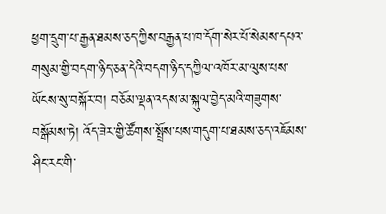ཕྱག་དྲུག་པ་རྒྱན་ཐམས་ཅད་ཀྱིས་བརྒྱན་པ་ཁ་དོག་སེར་པོ་སེམས་དཔའ་གསུམ་གྱི་བདག་ཉིད་ཅན་དེའི་བདག་ཉིད་དཀྱིལ་འཁོར་མ་ལུས་པས་ཡོངས་སུ་བསྐོར་བ། བཅོམ་ལྡན་འདས་མ་སྐུལ་བྱེད་མའི་གཟུགས་བསྒོམས་ཏེ། འོད་ཟེར་གྱི་ཚོགས་སྤྲོས་པས་གདུག་པ་ཐམས་ཅད་འཇོམས་ཤིང་རང་གི་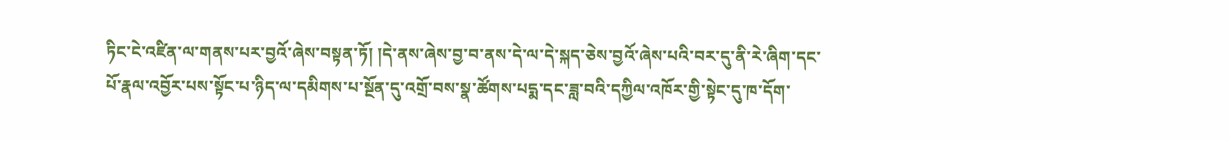ཏིང་ངེ་འཛིན་ལ་གནས་པར་བྱའོ་ཞེས་བསྟན་ཏོ། །དེ་ནས་ཞེས་བྱ་བ་ནས་དེ་ལ་དེ་སྐད་ཅེས་བྱའོ་ཞེས་པའི་བར་དུ་ནི་རེ་ཞིག་དང་པོ་རྣལ་འབྱོར་པས་སྟོང་པ་ཉིད་ལ་དམིགས་པ་སྔོན་དུ་འགྲོ་བས་སྣ་ཚོགས་པདྨ་དང་ཟླ་བའི་དཀྱིལ་འཁོར་གྱི་སྟེང་དུ་ཁ་དོག་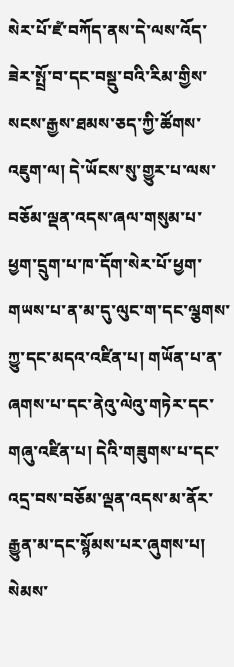སེར་པོ་ཛཾ་བཀོད་ནས་དེ་ལས་འོད་ཟེར་སྤྲོ་བ་དང་བསྡུ་བའི་རིམ་གྱིས་སངས་རྒྱས་ཐམས་ཅད་ཀྱི་ཚོགས་འཇུག་ལ། དེ་ཡོངས་སུ་གྱུར་པ་ལས་བཅོམ་ལྡན་འདས་ཞལ་གསུམ་པ་ཕྱག་དྲུག་པ་ཁ་དོག་སེར་པོ་ཕྱག་གཡས་པ་ན་མ་དུ་ལུང་ག་དང་ལྕགས་ཀྱུ་དང་མདའ་འཛིན་པ། གཡོན་པ་ན་ཞགས་པ་དང་ནེའུ་ལེའུ་གཏེར་དང་གཞུ་འཛིན་པ། དེའི་གཟུགས་པ་དང་འདྲ་བས་བཅོམ་ལྡན་འདས་མ་ནོར་རྒྱུན་མ་དང་སྙོམས་པར་ཞུགས་པ། སེམས་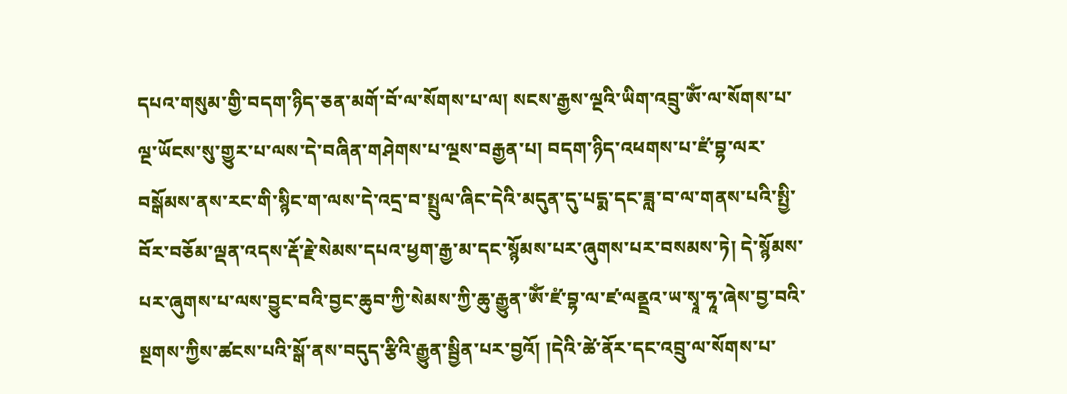དཔའ་གསུམ་གྱི་བདག་ཉིད་ཅན་མགོ་བོ་ལ་སོགས་པ་ལ། སངས་རྒྱས་ལྔའི་ཡིག་འབྲུ་ཨོཾ་ལ་སོགས་པ་ལྔ་ཡོངས་སུ་གྱུར་པ་ལས་དེ་བཞིན་གཤེགས་པ་ལྔས་བརྒྱན་པ། བདག་ཉིད་འཕགས་པ་ཛཾ་བྷ་ལར་བསྒོམས་ནས་རང་གི་སྙིང་ག་ལས་དེ་འདྲ་བ་སྤྲུལ་ཞིང་དེའི་མདུན་དུ་པདྨ་དང་ཟླ་བ་ལ་གནས་པའི་སྤྱི་བོར་བཅོམ་ལྡན་འདས་རྡོ་རྗེ་སེམས་དཔའ་ཕྱག་རྒྱ་མ་དང་སྙོམས་པར་ཞུགས་པར་བསམས་ཏེ། དེ་སྙོམས་པར་ཞུགས་པ་ལས་བྱུང་བའི་བྱང་ཆུབ་ཀྱི་སེམས་ཀྱི་ཆུ་རྒྱུན་ཨོཾ་ཛཾ་བྷ་ལ་ཛ་ལནྡྲའ་ཡ་སྭཱ་ཧཱ་ཞེས་བྱ་བའི་སྔགས་ཀྱིས་ཚངས་པའི་སྒོ་ནས་བདུད་རྩིའི་རྒྱུན་སྦྱིན་པར་བྱའོ། །དེའི་ཚེ་ནོར་དང་འབྲུ་ལ་སོགས་པ་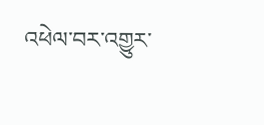འཕེལ་བར་འགྱུར་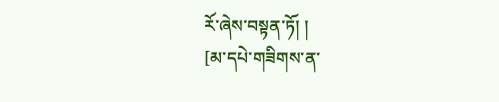རོ་ཞེས་བསྟན་ཏོ། །
[མ་དཔེ་གཟིགས་ན་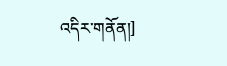འདིར་གནོན།]